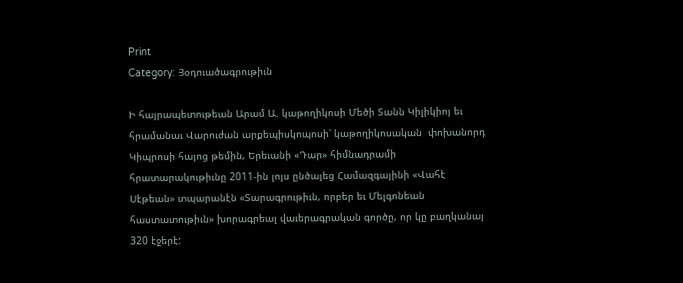Print
Category: Յօդուածագրութիւն

Ի հայրապետութեան Արամ Ա. կաթողիկոսի Մեծի Տանն Կիլիկիոյ եւ հրամանաւ Վարուժան արքեպիսկոպոսի՝ կաթողիկոսական  փոխանորդ Կիպրոսի հայոց թեմին, Երեւանի «Դար» հիմնադրամի հրատարակութիւնը 2011-ին լոյս ընծայեց Համազգայինի «Վահէ Սէթեան» տպարանէն «Տարագրութիւն, որբեր եւ Մելգոնեան հաստատութիւն» խորագրեալ վաւերագրական գործը, որ կը բաղկանայ 320 էջերէ: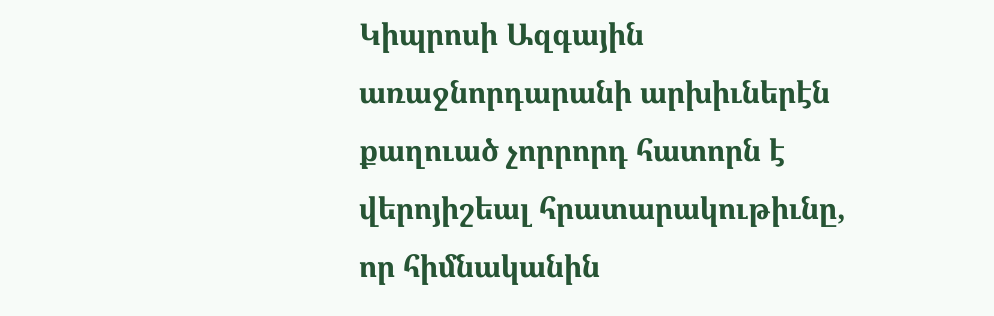Կիպրոսի Ազգային առաջնորդարանի արխիւներէն քաղուած չորրորդ հատորն է վերոյիշեալ հրատարակութիւնը, որ հիմնականին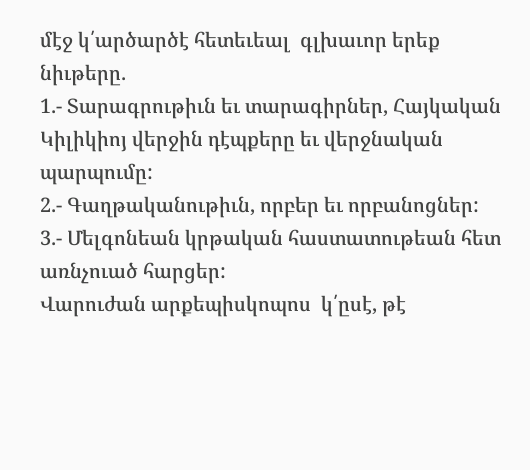մէջ կ՛արծարծէ հետեւեալ  գլխաւոր երեք նիւթերը.
1.- Տարագրութիւն եւ տարագիրներ, Հայկական Կիլիկիոյ վերջին դէպքերը եւ վերջնական պարպումը:
2.- Գաղթականութիւն, որբեր եւ որբանոցներ:
3.- Մելգոնեան կրթական հաստատութեան հետ առնչուած հարցեր:
Վարուժան արքեպիսկոպոս  կ՛ըսէ, թէ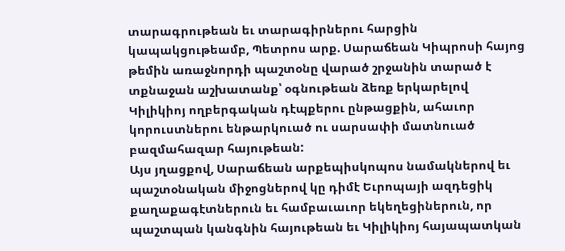տարագրութեան եւ տարագիրներու հարցին կապակցութեամբ, Պետրոս արք. Սարաճեան Կիպրոսի հայոց թեմին առաջնորդի պաշտօնը վարած շրջանին տարած է տքնաջան աշխատանք՝ օգնութեան ձեռք երկարելով Կիլիկիոյ ողբերգական դէպքերու ընթացքին, ահաւոր կորուստներու ենթարկուած ու սարսափի մատնուած բազմահազար հայութեան:
Այս յղացքով, Սարաճեան արքեպիսկոպոս նամակներով եւ պաշտօնական միջոցներով կը դիմէ Եւրոպայի ազդեցիկ քաղաքագէտներուն եւ համբաւաւոր եկեղեցիներուն, որ պաշտպան կանգնին հայութեան եւ Կիլիկիոյ հայապատկան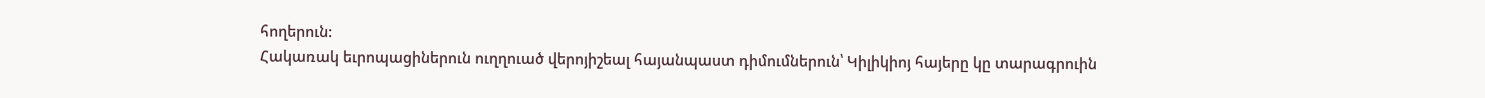հողերուն:
Հակառակ եւրոպացիներուն ուղղուած վերոյիշեալ հայանպաստ դիմումներուն՝ Կիլիկիոյ հայերը կը տարագրուին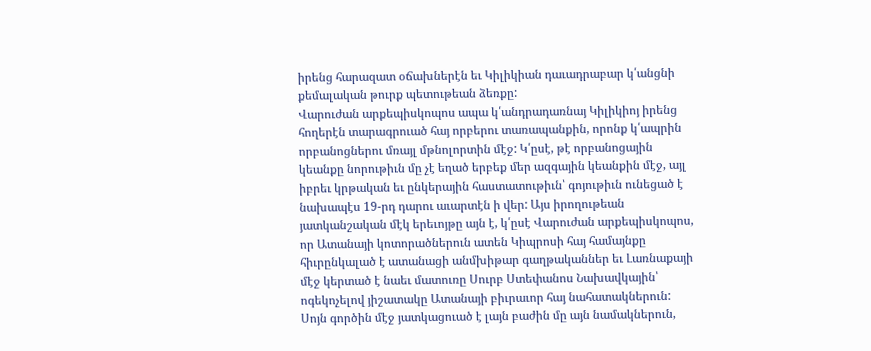իրենց հարազատ օճախներէն եւ Կիլիկիան դաւադրաբար կ՛անցնի քեմալական թուրք պետութեան ձեռքը:
Վարուժան արքեպիսկոպոս ապա կ՛անդրադառնայ Կիլիկիոյ իրենց հողերէն տարագրուած հայ որբերու տառապանքին, որոնք կ՛ապրին որբանոցներու մռայլ մթնոլորտին մէջ: Կ՛ըսէ, թէ որբանոցային կեանքը նորութիւն մը չէ եղած երբեք մեր ազգային կեանքին մէջ, այլ իբրեւ կրթական եւ ընկերային հաստատութիւն՝ գոյութիւն ունեցած է նախապէս 19-րդ դարու աւարտէն ի վեր: Այս իրողութեան յատկանշական մէկ երեւոյթը այն է, կ՛ըսէ Վարուժան արքեպիսկոպոս,  որ Ատանայի կոտորածներուն ատեն Կիպրոսի հայ համայնքը հիւրընկալած է ատանացի անմխիթար գաղթականներ եւ Լառնաքայի մէջ կերտած է նաեւ մատուռը Սուրբ Ստեփանոս Նախավկային՝ ոգեկոչելով յիշատակը Ատանայի բիւրաւոր հայ նահատակներուն:
Սոյն գործին մէջ յատկացուած է լայն բաժին մը այն նամակներուն,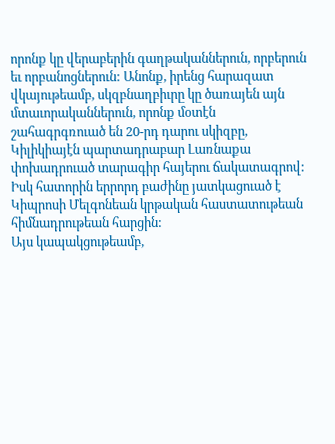որոնք կը վերաբերին գաղթականներուն, որբերուն եւ որբանոցներուն: Անոնք, իրենց հարազատ վկայութեամբ, սկզբնաղբիւրը կը ծառայեն այն մտաւորականներուն, որոնք մօտէն շահագրգռուած են 20-րդ դարու սկիզբը, Կիլիկիայէն պարտադրաբար Լառնաքա փոխադրուած տարագիր հայերու ճակատագրով:
Իսկ հատորին երրորդ բաժինը յատկացուած է Կիպրոսի Մելգոնեան կրթական հաստատութեան հիմնադրութեան հարցին:
Այս կապակցութեամբ,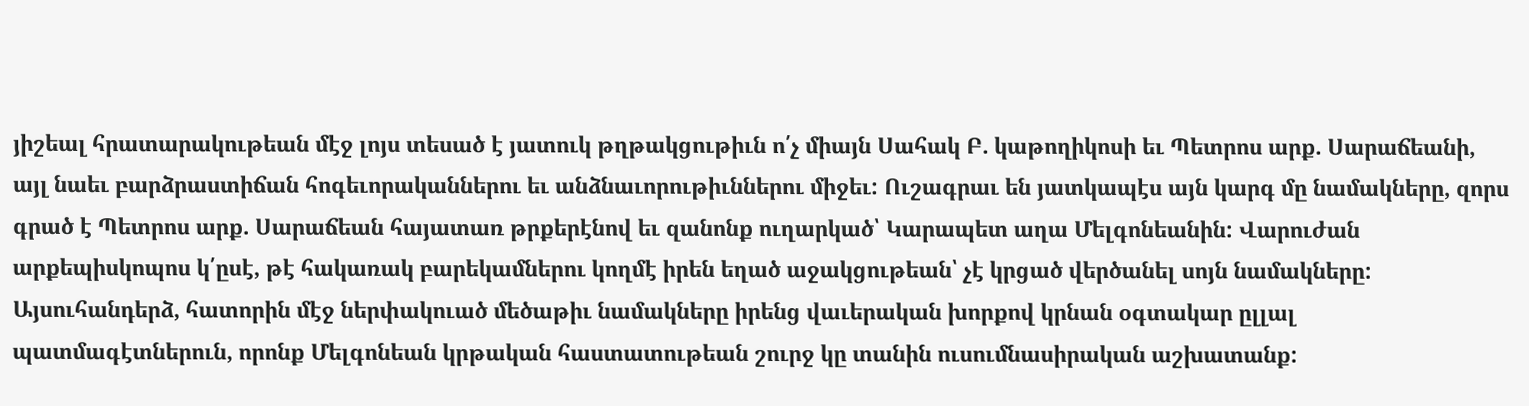յիշեալ հրատարակութեան մէջ լոյս տեսած է յատուկ թղթակցութիւն ո՛չ միայն Սահակ Բ. կաթողիկոսի եւ Պետրոս արք. Սարաճեանի, այլ նաեւ բարձրաստիճան հոգեւորականներու եւ անձնաւորութիւններու միջեւ: Ուշագրաւ են յատկապէս այն կարգ մը նամակները, զորս գրած է Պետրոս արք. Սարաճեան հայատառ թրքերէնով եւ զանոնք ուղարկած՝ Կարապետ աղա Մելգոնեանին: Վարուժան արքեպիսկոպոս կ՛ըսէ, թէ հակառակ բարեկամներու կողմէ իրեն եղած աջակցութեան՝ չէ կրցած վերծանել սոյն նամակները:
Այսուհանդերձ, հատորին մէջ ներփակուած մեծաթիւ նամակները իրենց վաւերական խորքով կրնան օգտակար ըլլալ պատմագէտներուն, որոնք Մելգոնեան կրթական հաստատութեան շուրջ կը տանին ուսումնասիրական աշխատանք: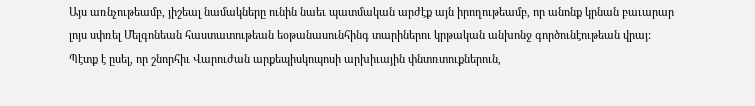Այս առնչութեամբ, յիշեալ նամակները ունին նաեւ պատմական արժէք այն իրողութեամբ, որ անոնք կրնան բաւարար լոյս սփռել Մելգոնեան հաստատութեան եօթանասունհինգ տարիներու կրթական անխոնջ գործունէութեան վրայ:
Պէտք է ըսել, որ շնորհիւ Վարուժան արքեպիսկոպոսի արխիւային փնտռտուքներուն,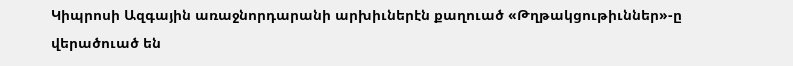Կիպրոսի Ազգային առաջնորդարանի արխիւներէն քաղուած «Թղթակցութիւններ»-ը վերածուած են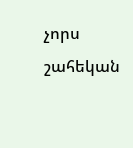չորս շահեկան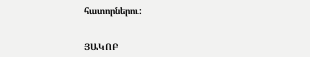հատորներու:


ՅԱԿՈԲ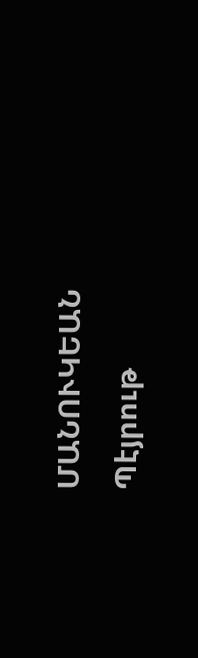ՄԱՆՈՒԿԵԱՆ
Պէյրութ